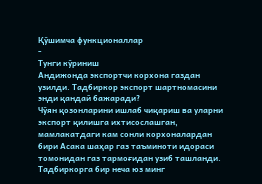Қўшимча функционаллар
-
Тунги кўриниш
Андижонда экспортчи корхона газдан узилди. Тадбиркор экспорт шартномасини энди қандай бажаради?
Чўян қозонларини ишлаб чиқариш ва уларни экспорт қилишга ихтисослашган, мамлакатдаги кам сонли корхоналардан бири Асака шаҳар газ таъминоти идораси томонидан газ тармоғидан узиб ташланди. Тадбиркорга бир неча юз минг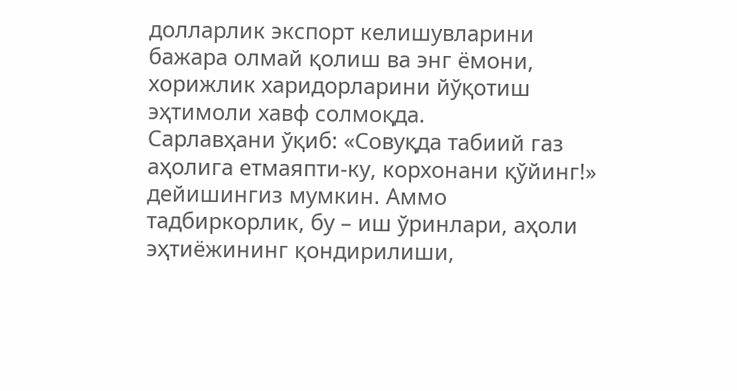долларлик экспорт келишувларини бажара олмай қолиш ва энг ёмони, хорижлик харидорларини йўқотиш эҳтимоли хавф солмоқда.
Сарлавҳани ўқиб: «Совуқда табиий газ аҳолига етмаяпти-ку, корхонани қўйинг!» дейишингиз мумкин. Аммо тадбиркорлик, бу – иш ўринлари, аҳоли эҳтиёжининг қондирилиши,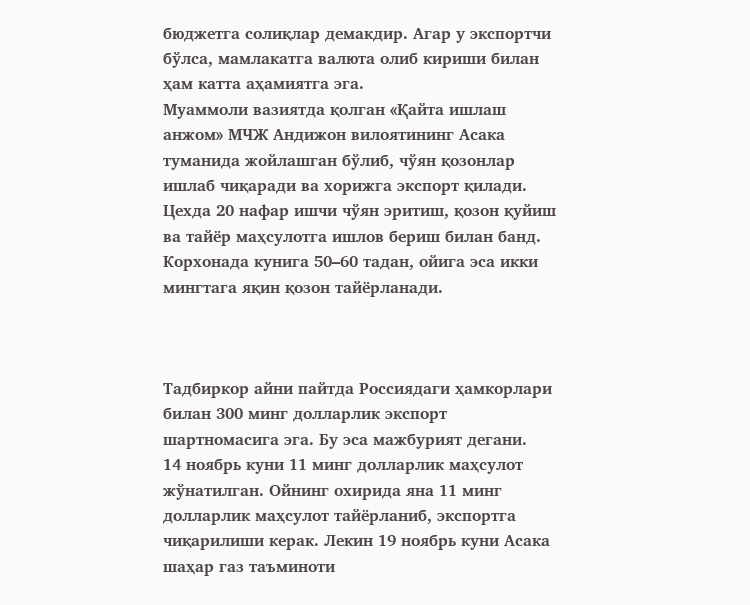бюджетга солиқлар демакдир. Агар у экспортчи бўлса, мамлакатга валюта олиб кириши билан ҳам катта аҳамиятга эга.
Муаммоли вазиятда қолган «Қайта ишлаш анжом» МЧЖ Андижон вилоятининг Асака туманида жойлашган бўлиб, чўян қозонлар ишлаб чиқаради ва хорижга экспорт қилади.
Цехда 20 нафар ишчи чўян эритиш, қозон қуйиш ва тайёр маҳсулотга ишлов бериш билан банд. Корхонада кунига 50–60 тадан, ойига эса икки мингтага яқин қозон тайёрланади.



Тадбиркор айни пайтда Россиядаги ҳамкорлари билан 300 минг долларлик экспорт шартномасига эга. Бу эса мажбурият дегани.
14 ноябрь куни 11 минг долларлик маҳсулот жўнатилган. Ойнинг охирида яна 11 минг долларлик маҳсулот тайёрланиб, экспортга чиқарилиши керак. Лекин 19 ноябрь куни Асака шаҳар газ таъминоти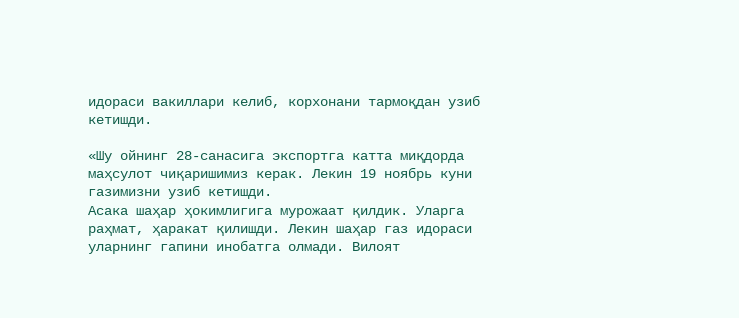идораси вакиллари келиб, корхонани тармоқдан узиб кетишди.

«Шу ойнинг 28-санасига экспортга катта миқдорда маҳсулот чиқаришимиз керак. Лекин 19 ноябрь куни газимизни узиб кетишди.
Асака шаҳар ҳокимлигига мурожаат қилдик. Уларга раҳмат, ҳаракат қилишди. Лекин шаҳар газ идораси уларнинг гапини инобатга олмади. Вилоят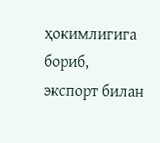ҳокимлигига бориб, экспорт билан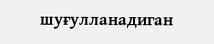шуғулланадиган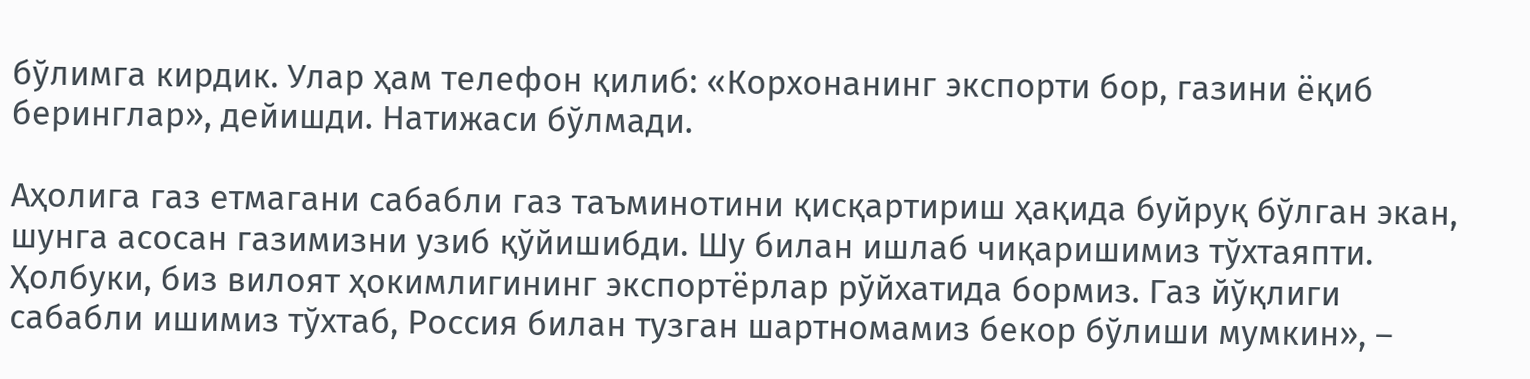бўлимга кирдик. Улар ҳам телефон қилиб: «Корхонанинг экспорти бор, газини ёқиб беринглар», дейишди. Натижаси бўлмади.

Аҳолига газ етмагани сабабли газ таъминотини қисқартириш ҳақида буйруқ бўлган экан, шунга асосан газимизни узиб қўйишибди. Шу билан ишлаб чиқаришимиз тўхтаяпти. Ҳолбуки, биз вилоят ҳокимлигининг экспортёрлар рўйхатида бормиз. Газ йўқлиги сабабли ишимиз тўхтаб, Россия билан тузган шартномамиз бекор бўлиши мумкин», –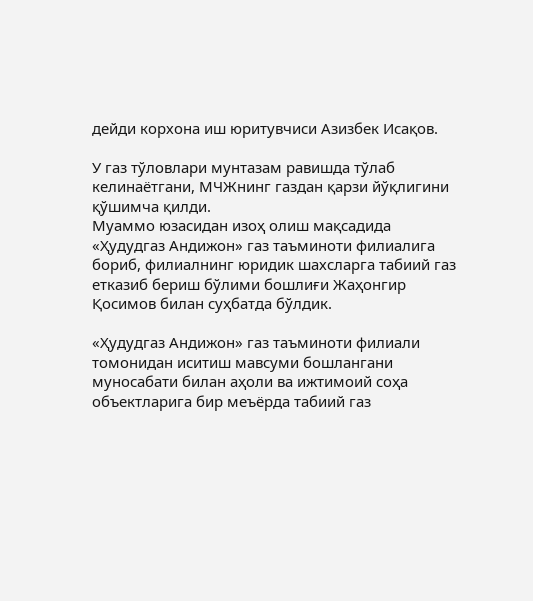дейди корхона иш юритувчиси Азизбек Исақов.

У газ тўловлари мунтазам равишда тўлаб келинаётгани, МЧЖнинг газдан қарзи йўқлигини қўшимча қилди.
Муаммо юзасидан изоҳ олиш мақсадида «Ҳудудгаз Андижон» газ таъминоти филиалига бориб, филиалнинг юридик шахсларга табиий газ етказиб бериш бўлими бошлиғи Жаҳонгир Қосимов билан суҳбатда бўлдик.

«Ҳудудгаз Андижон» газ таъминоти филиали томонидан иситиш мавсуми бошлангани муносабати билан аҳоли ва ижтимоий соҳа объектларига бир меъёрда табиий газ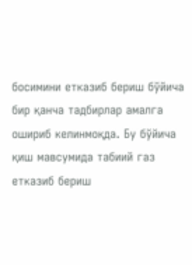босимини етказиб бериш бўйича бир қанча тадбирлар амалга ошириб келинмоқда. Бу бўйича қиш мавсумида табиий газ етказиб бериш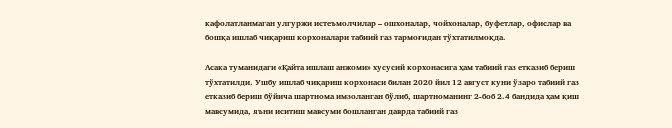кафолатланмаган улгуржи истеъмолчилар – ошхоналар, чойхоналар, буфетлар, офислар ва бошқа ишлаб чиқариш корхоналари табиий газ тармоғидан тўхтатилмоқда.

Асака туманидаги «Қайта ишлаш анжоми» хусусий корхонасига ҳам табиий газ етказиб бериш тўхтатилди. Ушбу ишлаб чиқариш корхонаси билан 2020 йил 12 август куни ўзаро табиий газ етказиб бериш бўйича шартнома имзоланган бўлиб, шартноманинг 2-боб 2.4 бандида ҳам қиш мавсумида, яъни иситиш мавсуми бошланган даврда табиий газ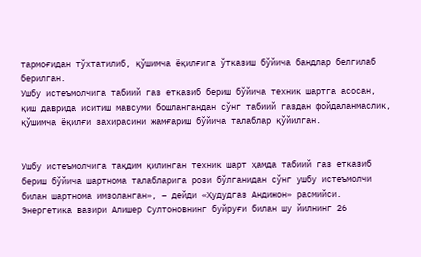тармоғидан тўхтатилиб, қўшимча ёқилғига ўтказиш бўйича бандлар белгилаб берилган.
Ушбу истеъмолчига табиий газ етказиб бериш бўйича техник шартга асосан, қиш даврида иситиш мавсуми бошлангандан сўнг табиий газдан фойдаланмаслик, қўшимча ёқилғи захирасини жамғариш бўйича талаблар қўйилган.


Ушбу истеъмолчига тақдим қилинган техник шарт ҳамда табиий газ етказиб бериш бўйича шартнома талабларига рози бўлганидан сўнг ушбу истеъмолчи билан шартнома имзоланган», – дейди «Ҳудудгаз Андижон» расмийси.
Энергетика вазири Алишер Султоновнинг буйруғи билан шу йилнинг 26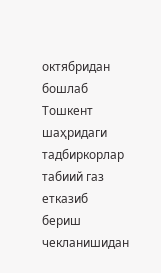октябридан бошлаб Тошкент шаҳридаги тадбиркорлар табиий газ етказиб бериш чекланишидан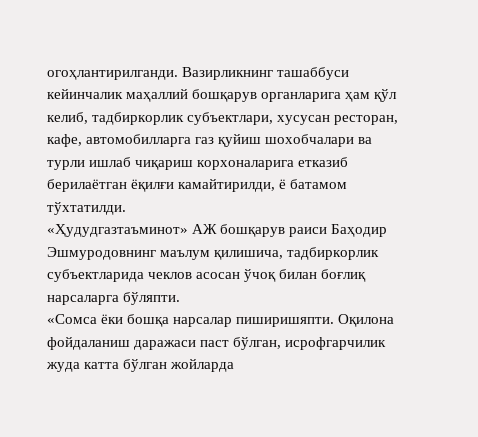огоҳлантирилганди. Вазирликнинг ташаббуси кейинчалик маҳаллий бошқарув органларига ҳам қўл келиб, тадбиркорлик субъектлари, хусусан ресторан, кафе, автомобилларга газ қуйиш шохобчалари ва турли ишлаб чиқариш корхоналарига етказиб берилаётган ёқилғи камайтирилди, ё батамом тўхтатилди.
«Ҳудудгазтаъминот» АЖ бошқарув раиси Баҳодир Эшмуродовнинг маълум қилишича, тадбиркорлик субъектларида чеклов асосан ўчоқ билан боғлиқ нарсаларга бўляпти.
«Сомса ёки бошқа нарсалар пиширишяпти. Оқилона фойдаланиш даражаси паст бўлган, исрофгарчилик жуда катта бўлган жойларда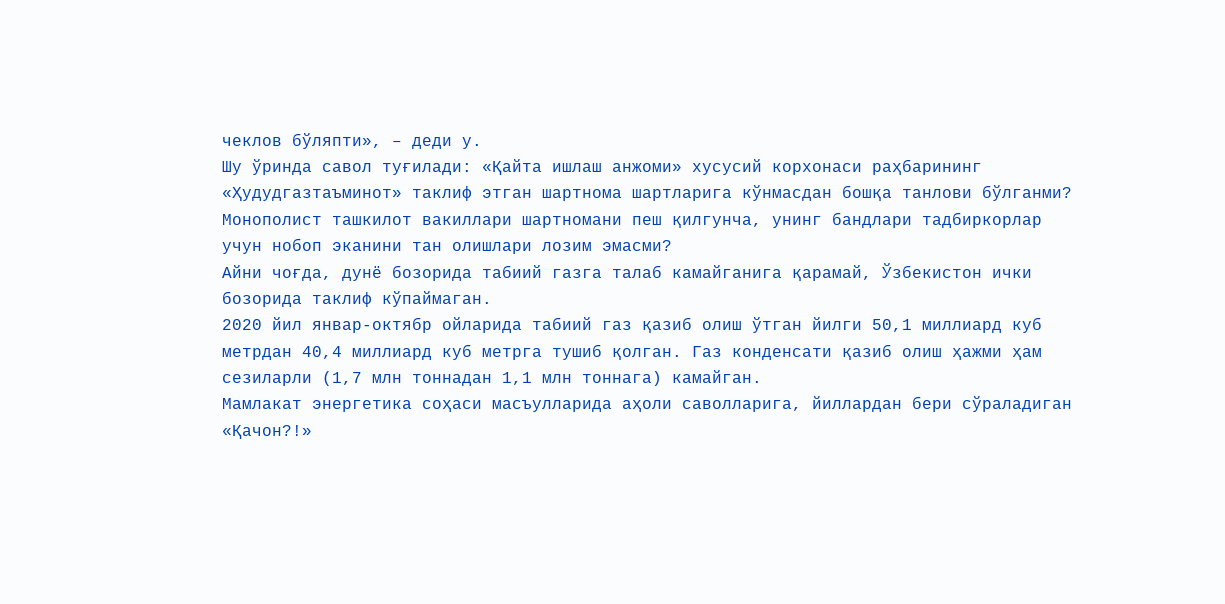чеклов бўляпти», – деди у.
Шу ўринда савол туғилади: «Қайта ишлаш анжоми» хусусий корхонаси раҳбарининг «Ҳудудгазтаъминот» таклиф этган шартнома шартларига кўнмасдан бошқа танлови бўлганми?
Монополист ташкилот вакиллари шартномани пеш қилгунча, унинг бандлари тадбиркорлар учун нобоп эканини тан олишлари лозим эмасми?
Айни чоғда, дунё бозорида табиий газга талаб камайганига қарамай, Ўзбекистон ички бозорида таклиф кўпаймаган.
2020 йил январ-октябр ойларида табиий газ қазиб олиш ўтган йилги 50,1 миллиард куб метрдан 40,4 миллиард куб метрга тушиб қолган. Газ конденсати қазиб олиш ҳажми ҳам сезиларли (1,7 млн тоннадан 1,1 млн тоннага) камайган.
Мамлакат энергетика соҳаси масъулларида аҳоли саволларига, йиллардан бери сўраладиган «Қачон?!»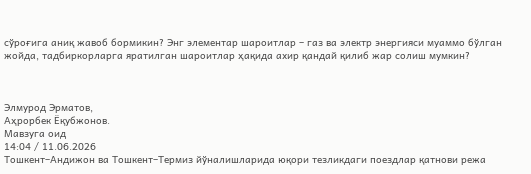сўроғига аниқ жавоб бормикин? Энг элементар шароитлар – газ ва электр энергияси муаммо бўлган жойда, тадбиркорларга яратилган шароитлар ҳақида ахир қандай қилиб жар солиш мумкин?



Элмурод Эрматов,
Аҳрорбек Ёқубжонов.
Мавзуга оид
14:04 / 11.06.2026
Тошкент–Андижон ва Тошкент–Термиз йўналишларида юқори тезликдаги поездлар қатнови режа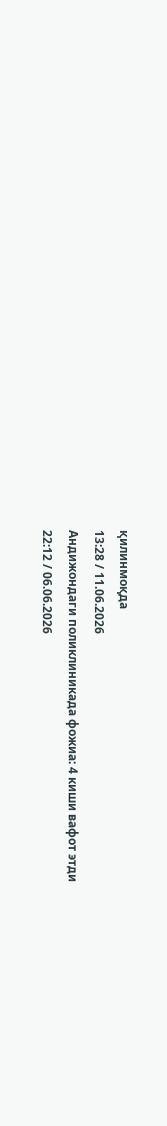қилинмоқда
13:28 / 11.06.2026
Андижондаги поликлиникада фожиа: 4 киши вафот этди
22:12 / 06.06.2026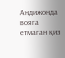Андижонда вояга етмаган қиз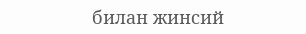билан жинсий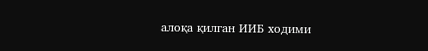алоқа қилган ИИБ ходими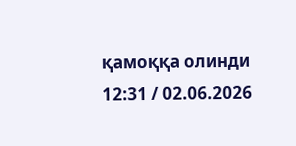қамоққа олинди
12:31 / 02.06.2026